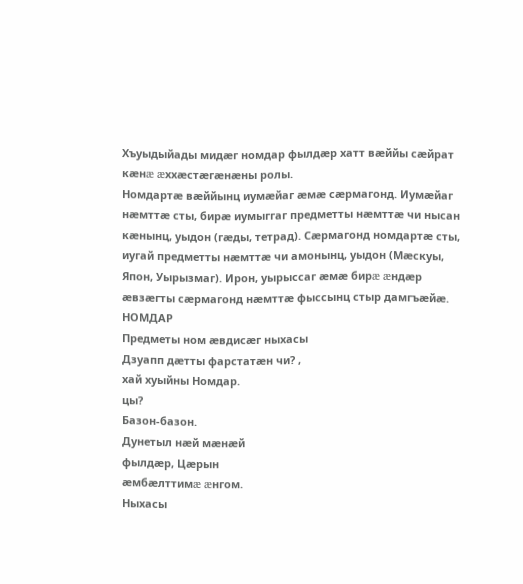Хъуыдыйады мидæг номдар фылдæр хатт вæййы сæйрат кæнæ æххæстæгæнæны ролы.
Номдартæ вæййынц иумæйаг æмæ сæрмагонд. Иумæйаг нæмттæ сты, бирæ иумыггаг предметты нæмттæ чи нысан кæнынц, уыдон (гæды, тетрад). Сæрмагонд номдартæ сты, иугай предметты нæмттæ чи амонынц, уыдон (Мæскуы, Япон, Уырызмаг). Ирон, уырыссаг æмæ бирæ æндæр æвзæгты сæрмагонд нæмттæ фыссынц стыр дамгъæйæ.
НОМДАР
Предметы ном æвдисæг ныхасы
Дзуапп дæтты фарстатæн чи? ,
хай хуыйны Номдар.
цы?
Базон-базон.
Дунетыл нæй мæнæй
фылдæр, Цæрын
æмбæлттимæ æнгом.
Ныхасы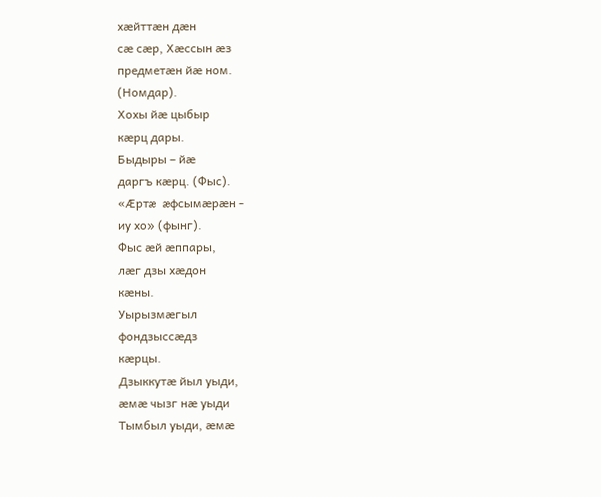хæйттæн дæн
сæ сæр, Хæссын æз
предметæн йæ ном.
(Номдар).
Хохы йæ цыбыр
кæрц дары.
Быдыры – йæ
даргъ кæрц. (Фыс).
«Æртæ æфсымæрæн -
иу хо» (фынг).
Фыс æй æппары,
лæг дзы хæдон
кæны.
Уырызмæгыл
фондзыссæдз
кæрцы.
Дзыккутæ йыл уыди,
æмæ чызг нæ уыди
Тымбыл уыди, æмæ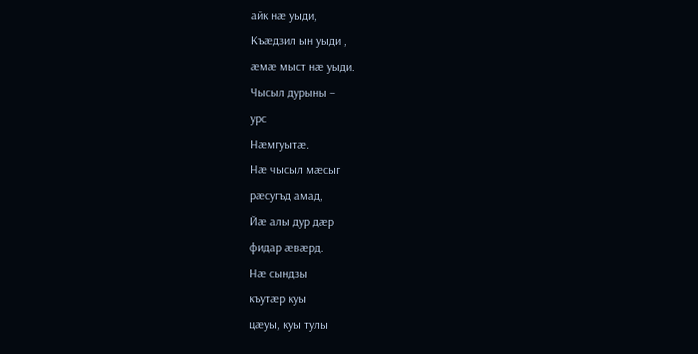айк нæ уыди,
Къæдзил ын уыди ,
æмæ мыст нæ уыди.
Чысыл дурыны –
урс
Нæмгуытæ.
Нæ чысыл мæсыг
рæсугъд амад,
Йæ алы дур дæр
фидар æвæрд.
Нæ сындзы
къутæр куы
цæуы, куы тулы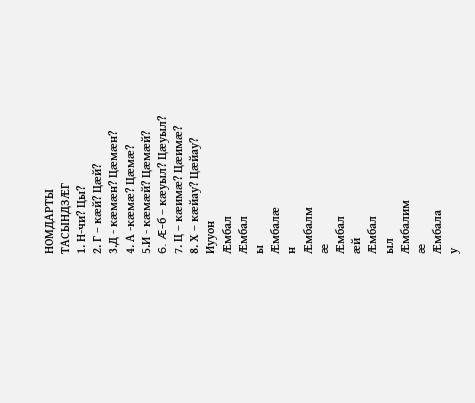НОМДАРТЫ
ТАСЫНДЗÆГ
1. Н-чи? Цы?
2. Г – кæй? Цæй?
3.Д - кæмæн? Цæмæн?
4. А -кæмæ? Цæмæ?
5.И - кæмæй? Цæмæй?
6. Æ-б – кæуыл? Цæуыл?
7. Ц – кæимæ? Цæимæ?
8. Х – кæйау? Цæйау?
Иууон
Æмбал
Æмбал
ы
Æмбалæ
н
Æмбалм
æ
Æмбал
æй
Æмбал
ыл
Æмбалим
æ
Æмбала
у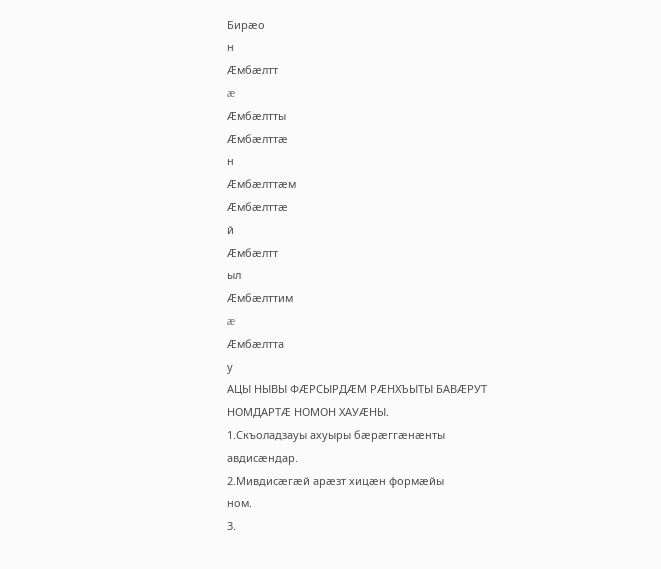Бирæо
н
Æмбæлтт
æ
Æмбæлтты
Æмбæлттæ
н
Æмбæлттæм
Æмбæлттæ
й
Æмбæлтт
ыл
Æмбæлттим
æ
Æмбæлтта
у
АЦЫ НЫВЫ ФÆРСЫРДÆМ РÆНХЪЫТЫ БАВÆРУТ
НОМДАРТÆ НОМОН ХАУÆНЫ.
1.Скъоладзауы ахуыры бæрæггæнæнты
авдисæндар.
2.Мивдисæгæй арæзт хицæн формæйы
ном.
3.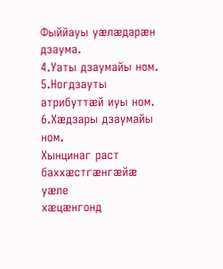Фыййауы уæлæдарæн дзаума.
4.Уаты дзаумайы ном.
5.Ногдзауты атрибуттæй иуы ном.
6.Хæдзары дзаумайы ном.
Хынцинаг раст баххæстгæнгæйæ уæле
хæцæнгонд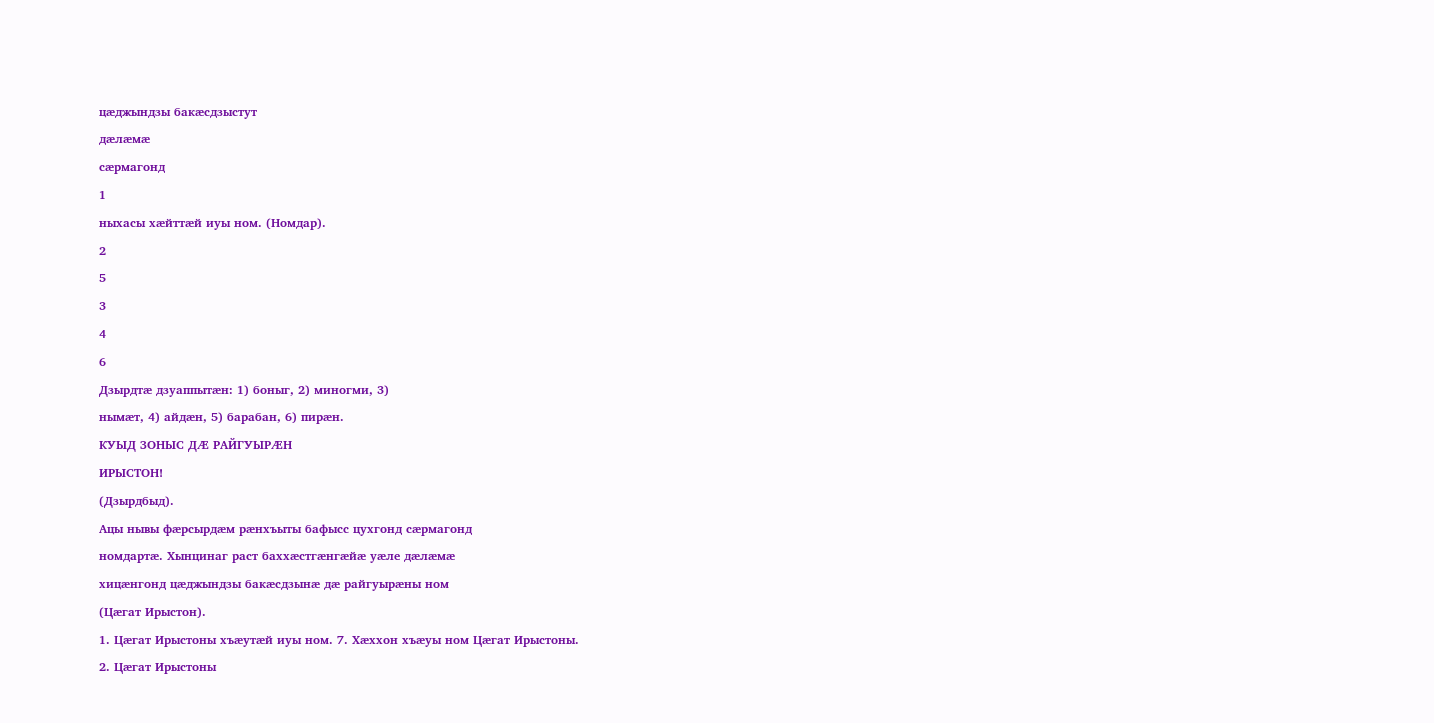цæджындзы бакæсдзыстут
дæлæмæ
сæрмагонд
1
ныхасы хæйттæй иуы ном. (Номдар).
2
5
3
4
6
Дзырдтæ дзуаппытæн: 1) боныг, 2) миногми, 3)
нымæт, 4) айдæн, 5) барабан, 6) пирæн.
КУЫД ЗОНЫС ДÆ РАЙГУЫРÆН
ИРЫСТОН!
(Дзырдбыд).
Ацы нывы фæрсырдæм рæнхъыты бафысс цухгонд сæрмагонд
номдартæ. Хынцинаг раст баххæстгæнгæйæ уæле дæлæмæ
хицæнгонд цæджындзы бакæсдзынæ дæ райгуырæны ном
(Цæгат Ирыстон).
1. Цæгат Ирыстоны хъæутæй иуы ном. 7. Хæххон хъæуы ном Цæгат Ирыстоны.
2. Цæгат Ирыстоны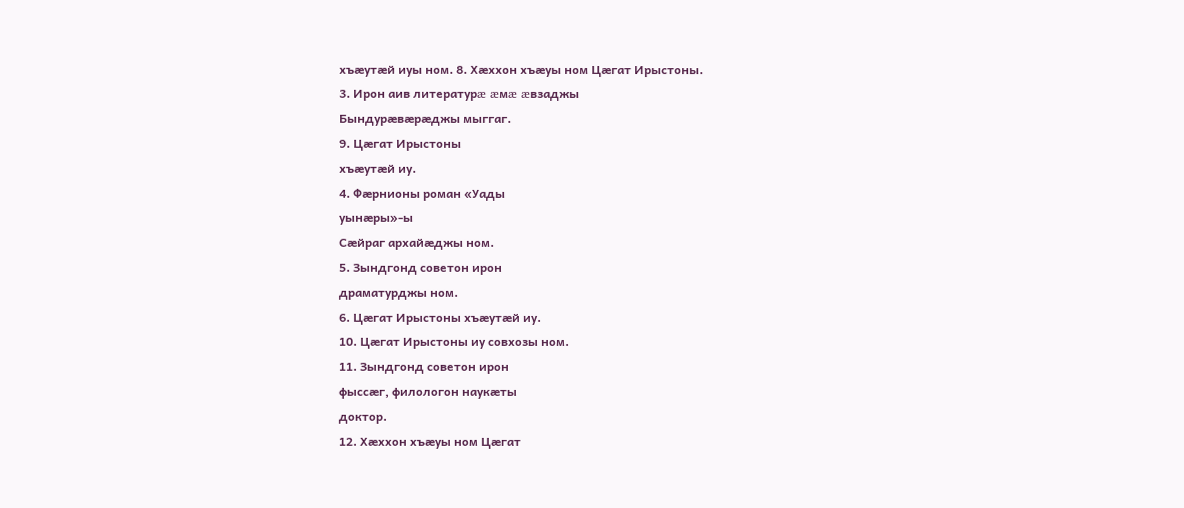хъæутæй иуы ном. 8. Хæххон хъæуы ном Цæгат Ирыстоны.
3. Ирон аив литературæ æмæ æвзаджы
Бындурæвæрæджы мыггаг.
9. Цæгат Ирыстоны
хъæутæй иу.
4. Фæрнионы роман «Уады
уынæры»-ы
Сæйраг архайæджы ном.
5. Зындгонд советон ирон
драматурджы ном.
6. Цæгат Ирыстоны хъæутæй иу.
10. Цæгат Ирыстоны иу совхозы ном.
11. Зындгонд советон ирон
фыссæг, филологон наукæты
доктор.
12. Хæххон хъæуы ном Цæгат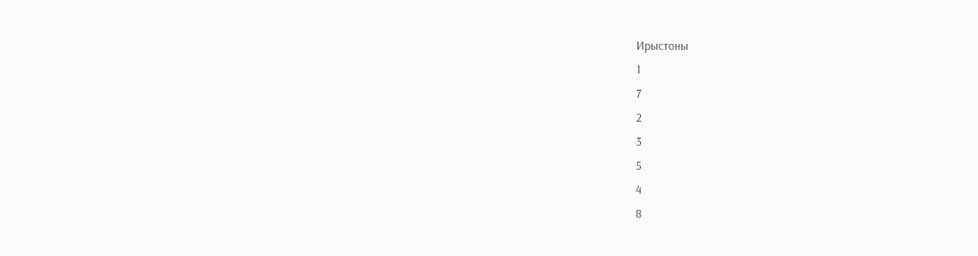Ирыстоны
1
7
2
3
5
4
8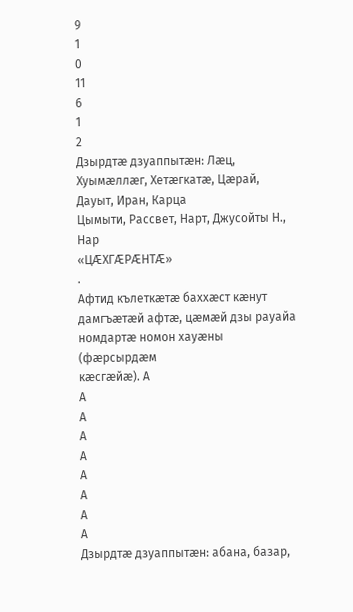9
1
0
11
6
1
2
Дзырдтæ дзуаппытæн: Лæц, Хуымæллæг, Хетæгкатæ, Цæрай,
Дауыт, Иран, Карца
Цымыти, Рассвет, Нарт, Джусойты Н., Нар
«ЦÆХГÆРÆНТÆ»
.
Афтид кълеткæтæ баххæст кæнут
дамгъæтæй афтæ, цæмæй дзы рауайа
номдартæ номон хауæны (фæрсырдæм
кæсгæйæ). А
А
А
А
А
А
А
А
А
Дзырдтæ дзуаппытæн: абана, базар,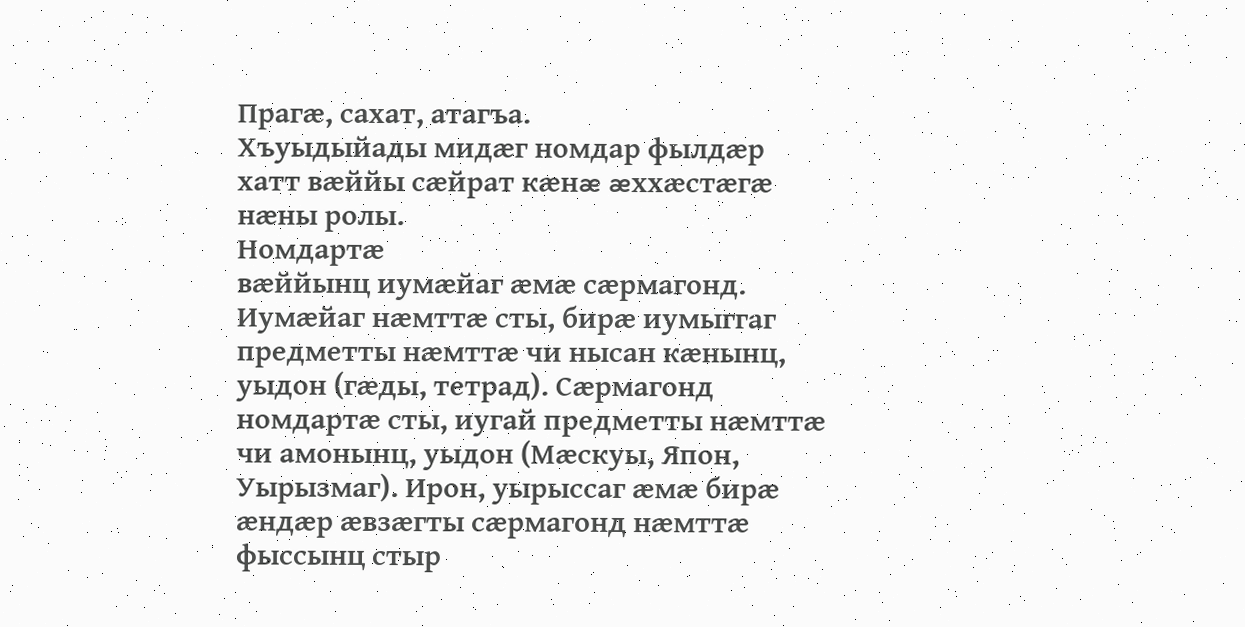Прагæ, сахат, атагъа.
Хъуыдыйады мидæг номдар фылдæр
хатт вæййы сæйрат кæнæ æххæстæгæ
нæны ролы.
Номдартæ
вæййынц иумæйаг æмæ сæрмагонд.
Иумæйаг нæмттæ сты, бирæ иумыггаг
предметты нæмттæ чи нысан кæнынц,
уыдон (гæды, тетрад). Сæрмагонд
номдартæ сты, иугай предметты нæмттæ
чи амонынц, уыдон (Мæскуы, Япон,
Уырызмаг). Ирон, уырыссаг æмæ бирæ
æндæр æвзæгты сæрмагонд нæмттæ
фыссынц стыр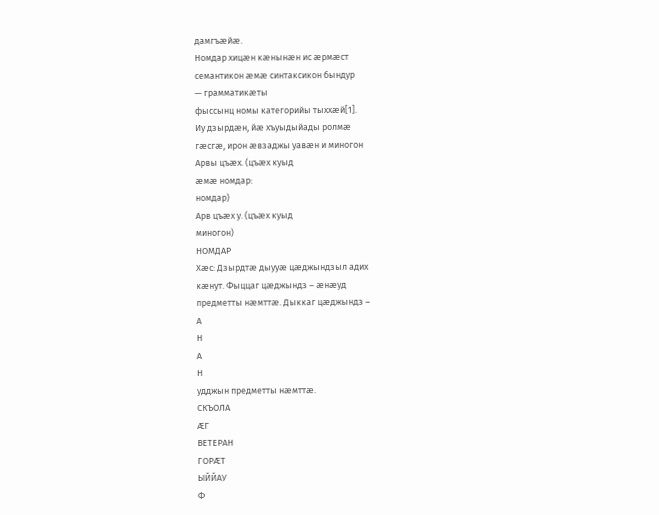дамгъæйæ.
Номдар хицæн кæнынæн ис æрмæст
семантикон æмæ синтаксикон бындур
— грамматикæты
фыссынц номы категорийы тыххæй[1].
Иу дзырдæн, йæ хъуыдыйады ролмæ
гæсгæ, ирон æвзаджы уавæн и миногон
Арвы цъæх. (цъæх куыд
æмæ номдар:
номдар)
Арв цъæх у. (цъæх куыд
миногон)
НОМДАР
Хæс: Дзырдтæ дыууæ цæджындзыл адих
кæнут. Фыццаг цæджындз – æнæуд
предметты нæмттæ. Дыккаг цæджындз –
А
Н
А
Н
удджын предметты нæмттæ.
СКЪОЛА
ÆГ
ВЕТЕРАН
ГОРÆТ
ЫЙЙАУ
Ф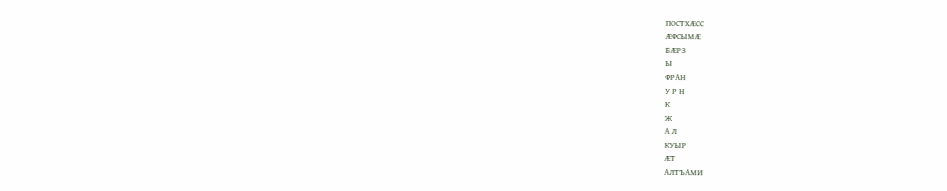ПОСТХÆСС
ÆФСЫМÆ
БÆРЗ
Ы
ФРАН
У Р Н
К
Ж
А Л
КУЫР
ÆТ
АЛТЪАМИ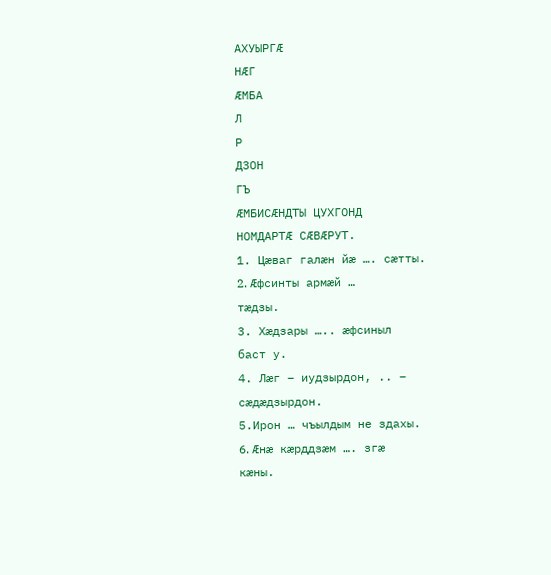АХУЫРГÆ
НÆГ
ÆМБА
Л
Р
ДЗОН
ГЪ
ÆМБИСÆНДТЫ ЦУХГОНД
НОМДАРТÆ СÆВÆРУТ.
1. Цæваг галæн йæ …. сæтты.
2. Æфсинты армæй …
тæдзы.
3. Хæдзары ….. æфсиныл
баст у.
4. Лæг – иудзырдон, .. –
сæдæдзырдон.
5.Ирон … чъылдым не здахы.
6. Æнæ кæрддзæм …. згæ
кæны.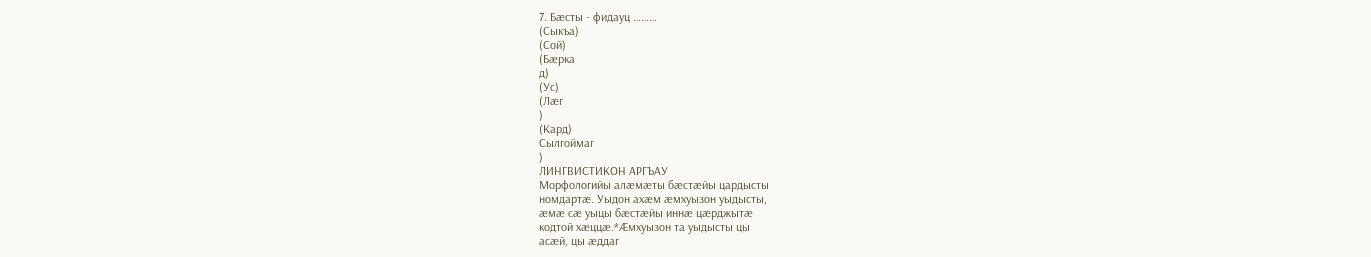7. Бæсты - фидауц ………
(Сыкъа)
(Сой)
(Бæрка
д)
(Ус)
(Лæг
)
(Кард)
Сылгоймаг
)
ЛИНГВИСТИКОН АРГЪАУ
Морфологийы алæмæты бæстæйы цардысты
номдартæ. Уыдон ахæм æмхуызон уыдысты,
æмæ сæ уыцы бæстæйы иннæ цæрджытæ
кодтой хæццæ.*Æмхуызон та уыдысты цы
асæй, цы æддаг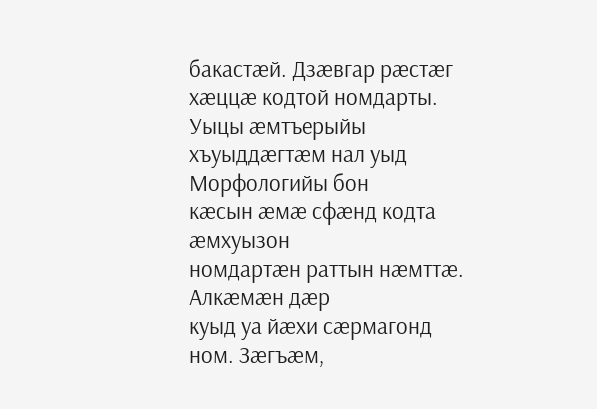бакастæй. Дзæвгар рæстæг
хæццæ кодтой номдарты. Уыцы æмтъерыйы
хъуыддæгтæм нал уыд Морфологийы бон
кæсын æмæ сфæнд кодта æмхуызон
номдартæн раттын нæмттæ. Алкæмæн дæр
куыд уа йæхи сæрмагонд ном. Зæгъæм,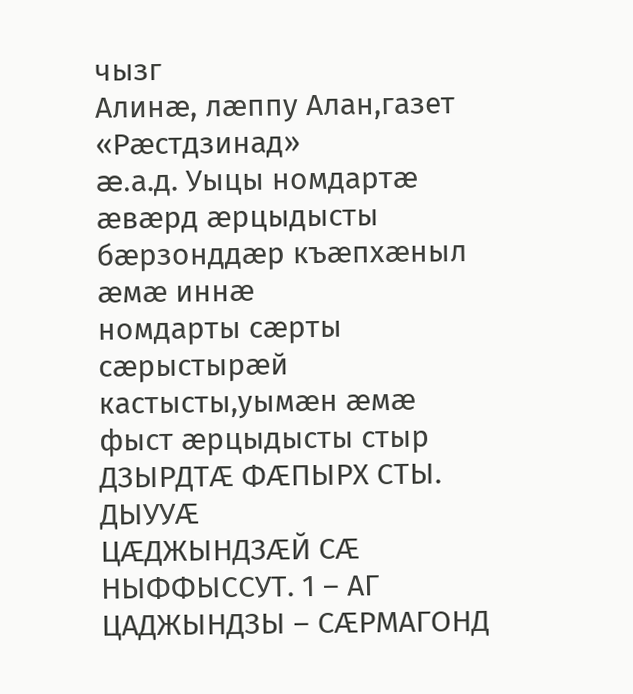чызг
Алинæ, лæппу Алан,газет «Рæстдзинад»
æ.а.д. Уыцы номдартæ æвæрд æрцыдысты
бæрзонддæр къæпхæныл æмæ иннæ
номдарты сæрты сæрыстырæй
кастысты,уымæн æмæ фыст æрцыдысты стыр
ДЗЫРДТÆ ФÆПЫРХ СТЫ. ДЫУУÆ
ЦÆДЖЫНДЗÆЙ СÆ НЫФФЫССУТ. 1 – АГ
ЦАДЖЫНДЗЫ – СÆРМАГОНД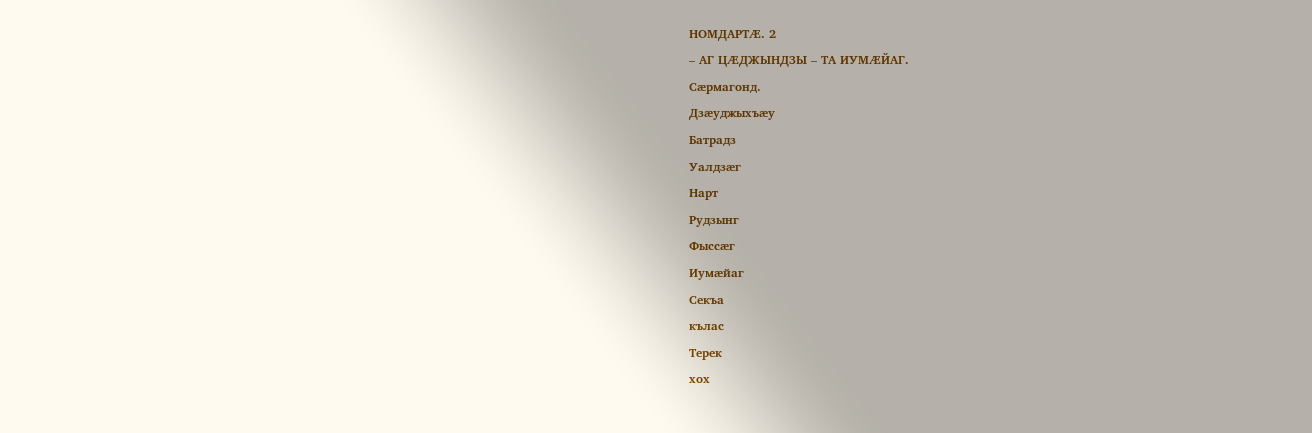НОМДАРТÆ. 2
– АГ ЦÆДЖЫНДЗЫ – ТА ИУМÆЙАГ.
Сæрмагонд.
Дзæуджыхъæу
Батрадз
Уалдзæг
Нарт
Рудзынг
Фыссæг
Иумæйаг
Секъа
кълас
Терек
хох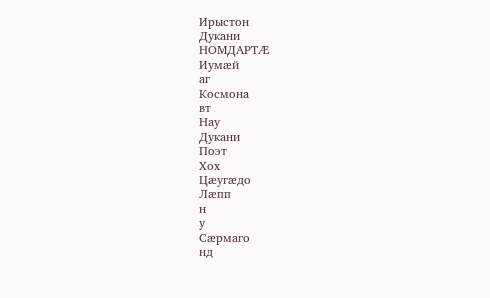Ирыстон
Дукани
НОМДАРТÆ
Иумæй
аг
Космона
вт
Нау
Дукани
Поэт
Хох
Цæугæдо
Лæпп
н
у
Сæрмаго
нд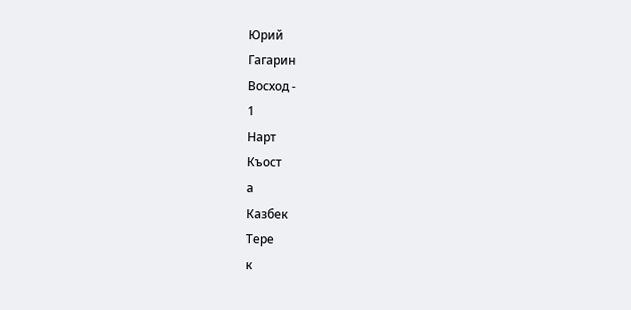Юрий
Гагарин
Восход -
1
Нарт
Къост
а
Казбек
Тере
к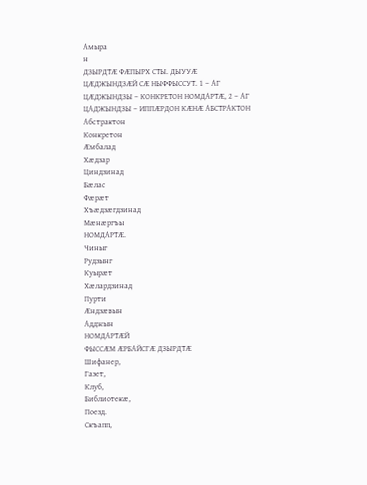Амыра
н
ДЗЫРДТÆ ФÆПЫРХ СТЫ. ДЫУУÆ
ЦÆДЖЫНДЗÆЙ СÆ НЫФФЫССУТ. 1 – АГ
ЦÆДЖЫНДЗЫ – КОНКРЕТОН НОМДАРТÆ, 2 – АГ
ЦАДЖЫНДЗЫ – ИППÆРДОН КÆНÆ АБСТРАКТОН
Абстрактон
Конкретон
Æмбалад
Хæдзар
Циндзинад
Бæлас
Фæрæт
Хъæдзæгдзинад
Мæнæргъы
НОМДАРТÆ.
Чиныг
Рудзынг
Куырæт
Хæлардзинад
Пурти
Æндзæвын
Адджын
НОМДАРТÆЙ
ФЫССÆМ ÆРБАЙСГÆ ДЗЫРДТÆ
Шифанер,
Газет,
Клуб,
Библиотекæ,
Поезд.
Скъапп,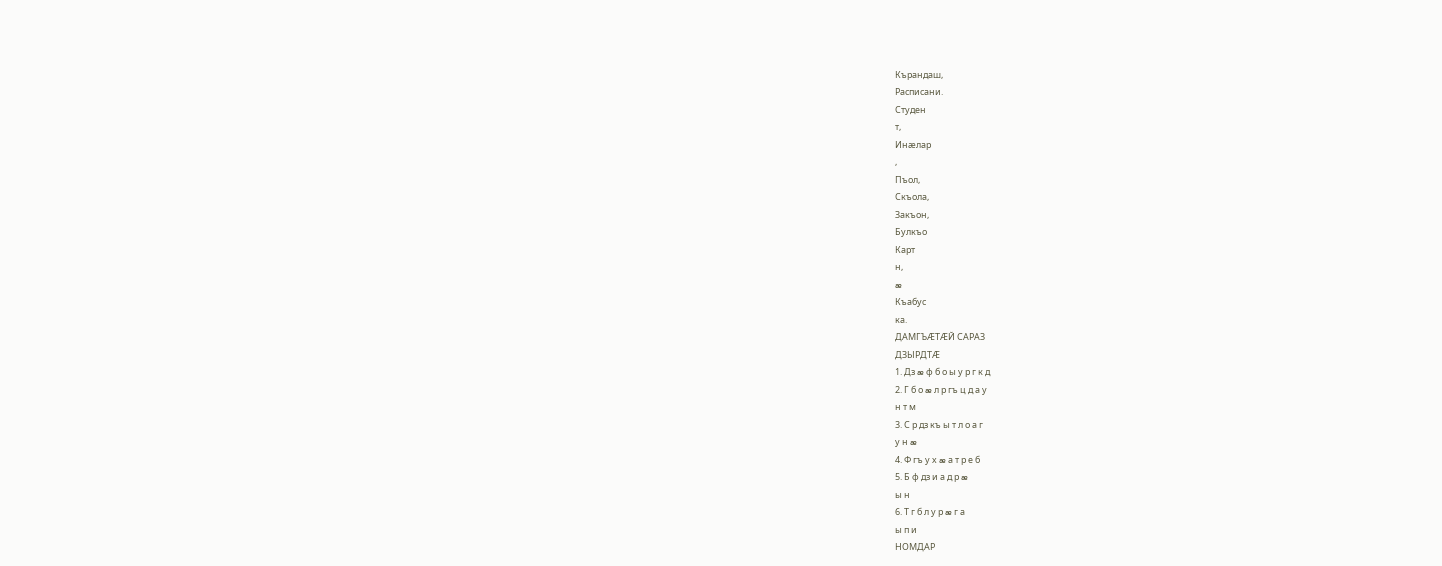Кърандаш,
Расписани.
Студен
т,
Инæлар
,
Пъол,
Скъола,
Закъон,
Булкъо
Карт
н,
æ
Къабус
ка.
ДАМГЪÆТÆЙ САРАЗ
ДЗЫРДТÆ
1. Дз æ ф б о ы у р г к д
2. Г б о æ л р гъ ц д а у
н т м
3. С р дз къ ы т л о а г
у н æ
4. Ф гъ у х æ а т р е б
5. Б ф дз и а д р æ
ы н
6. Т г б л у р æ г а
ы п и
НОМДАР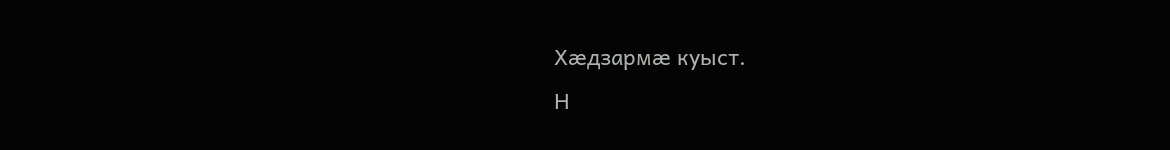Хæдзармæ куыст.
Н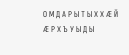О М Д А Р Ы Т Ы Х Х Æ Й Æ Р Х Ъ У Ы Д Ы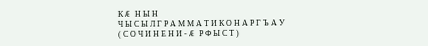К Æ Н Ы Н
Ч Ы С Ы Л Г Р А М М А Т И К О Н А Р Г Ъ А У
( С О Ч И Н Е Н И - Æ Р Ф Ы С Т )